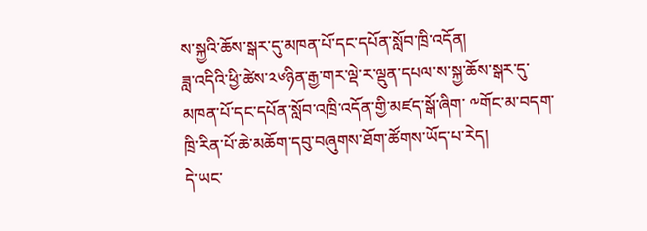ས་སྐྱའི་ཆོས་སྒར་དུ་མཁན་པོ་དང་དཔོན་སློབ་ཁྲི་འདོན།
ཟླ་འདིའི་ཕྱི་ཚེས་༢༦ཉིན་རྒྱ་གར་ལྡེ་ར་ལྡུན་དཔལ་ས་སྐྱ་ཆོས་སྒར་དུ་མཁན་པོ་དང་དཔོན་སློབ་འཁྲི་འདོན་གྱི་མཛད་སྒོ་ཞིག་ ༸གོང་མ་བདག་ཁྲི་རིན་པོ་ཆེ་མཆོག་དབུ་བཞུགས་ཐོག་ཚོགས་ཡོད་པ་རེད།
དེ་ཡང་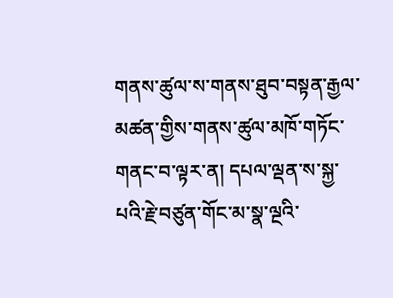གནས་ཚུལ་ས་གནས་ཐུབ་བསྟན་རྒྱལ་མཚན་གྱིས་གནས་ཚུལ་མཁོ་གཏོང་གནང་བ་ལྟར་ན། དཔལ་ལྡན་ས་སྐྱ་པའི་རྗེ་བཙུན་གོང་མ་སྣ་ལྔའི་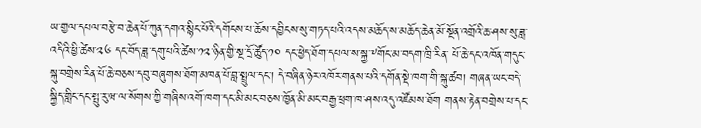ཡ་གྱལ་དཔལ་བརྩེ་བ་ཆེན་པོ་ཀུན་དགའ་སྙིང་པོའི་དགོངས་པ་ཆོས་དབྱིངས་སུ་གཏད་པའི་འདས་མཆོད་ས་མཆོད་ཆེན་མོ་སྔོན་འགྲོའི་ཆ་ཤས་སུ་ཟླ་འདིའི་ཕྱི་ཚེས་༢༦ དང་བོད་ཟླ་དགུ་པའི་ཚེས་༡༢་ཉིན་གྱི་སྔ་དྲོ་ཚོུད་༡༠ དང་ཕྱེད་ཐོག་དཔལ་ས་སྐྱ་༸གོང་མ་བདག་ཁྲི་རིན་ པོ་ཆེ་དང་འཁོན་གདུང་སྐུ་བགྲེས་རིན་པོ་ཆེ་བཅས་དབུ་བཞུགས་ཐོག་མཁན་པོ་བླ་སྤྲུལ་དང་། དེ་བཞིན་ཉེར་འཁོར་གནས་པའི་དགོན་སྡེ་ཁག་གི་སྐུ་ཚབ། གཞན་ཡང་བདེ་སྐྱིད་གླིང་དང་སྤུ་རུ་ཝ་ལ་སོགས་ཀྱི་གཞིས་འགོ་ཁག་དང་མི་མང་བཅས་ཁྱོན་མི་མང་བརྒྱ་ཕྲག་ཁ་ཤས་འདུ་འཛོམས་ཐོག གནས་རྟེན་བགྲེས་པ་དང་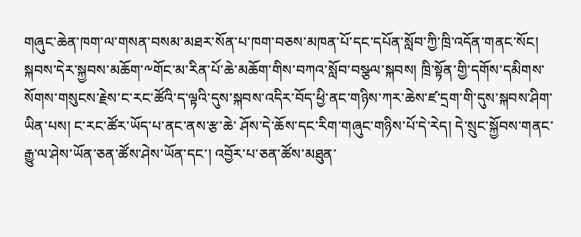གཞུང་ཆེན་ཁག་ལ་གསན་བསམ་མཐར་སོན་པ་ཁག་བཅས་མཁན་པོ་དང་དཔོན་སློབ་ཀྱི་ཁྲི་འདོན་གནང་སོང།
སྐབས་དེར་སྐྱབས་མཆོག་༸གོང་མ་རིན་པོ་ཆེ་མཆོག་གིས་བཀའ་སློབ་བསྩལ་སྐབས། ཁྲི་སྟོན་གྱི་དགོས་དམིགས་སོགས་གསུངས་རྗེས་ང་རང་ཚོའི་ད་ལྟའི་དུས་སྐབས་འདིར་བོད་ཕྱི་ནང་གཉིས་ཀར་ཆེས་ཛ་དྲག་གི་དུས་སྐབས་ཤིག་ཡིན་པས། ང་རང་ཚོར་ཡོད་པ་ནང་ནས་རྩ་ཆེ་ ཤོས་དེ་ཆོས་དང་རིག་གཞུང་གཉིས་པོ་དེ་རེད། དེ་སྲུང་སྐྱོབས་གནང་རྒྱུ་ལ་ཤེས་ཡོན་ཅན་ཚོས་ཤེས་ཡོན་དང་། འབྱོར་པ་ཅན་ཚོས་མཐུན་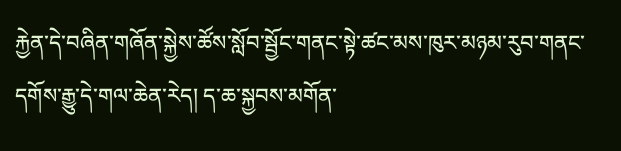རྐྱེན་དེ་བཞིན་གཞོན་སྐྱེས་ཚོས་སློབ་སྦྱོང་གནང་སྟེ་ཚང་མས་ཁུར་མཉམ་རུབ་གནང་དགོས་རྒྱུ་དེ་གལ་ཆེན་རེད། ད་ཆ་སྐྱབས་མགོན་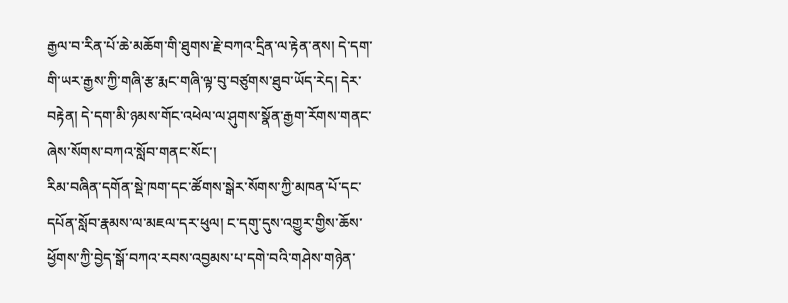རྒྱལ་བ་རིན་པོ་ཆེ་མཆོག་གི་ཐུགས་རྗེ་བཀའ་དྲིན་ལ་རྟེན་ནས། དེ་དག་གི་ཡར་རྒྱས་ཀྱི་གཞི་རྩ་རྨང་གཞི་ལྟ་བུ་བཙུགས་ཐུབ་ཡོད་རེད། དེར་བརྟེན། དེ་དག་མི་ཉམས་གོང་འཕེལ་ལ་ཤུགས་སྣོན་རྒྱག་རོགས་གནང་ཞེས་སོགས་བཀའ་སློབ་གནང་སོང་།
རིམ་བཞིན་དགོན་སྡེ་ཁག་དང་ཚོགས་སྒེར་སོགས་ཀྱི་མཁན་པོ་དང་དཔོན་སློབ་རྣམས་ལ་མཇལ་དར་ཕུལ། ང་དགུ་དུས་འགྱུར་གྱིས་ཆོས་ཕྱོགས་ཀྱི་བྱེད་སྒོ་བཀའ་རབས་འབྱམས་པ་དགེ་བའི་གཤེས་གཉེན་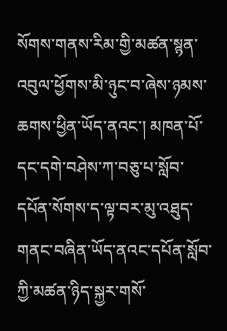སོགས་གནས་རིམ་གྱི་མཚན་སྙན་འབུལ་ཕྱོགས་མི་ཉུང་བ་ཞེས་ཉམས་ཆགས་ཕྱིན་ཡོད་ནའང་། མཁན་པོ་དང་དགེ་བཤེས་ཀ་བཅུ་པ་སློབ་དཔོན་སོགས་ད་ལྟ་བར་མུ་འཐུད་གནང་བཞིན་ཡོད་ནའང་དཔོན་སློབ་ཀྱི་མཚན་ཉིད་སྐྱར་གསོ་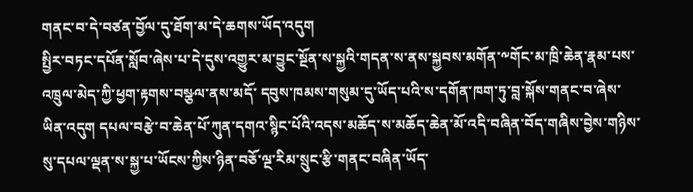གནང་བ་དེ་བཙན་བྱོལ་དུ་ཐོག་མ་དེ་ཆགས་ཡོད་འདུག
སྤྱིར་བཏང་དཔོན་སློབ་ཞེས་པ་དེ་དུས་འགྱུར་མ་བྱུང་སྔོན་ས་སྐྱའི་གདན་ས་ནས་སྐྱབས་མགོན་༸གོང་མ་ཁྲི་ཆེན་རྣམ་པས་འཁྲུལ་མེད་ཀྱི་ཕྱག་རྟགས་བསྩལ་ནས་མདོ་ དབུས་ཁམས་གསུམ་དུ་ཡོད་པའི་ས་དགོན་ཁག་ཏུ་བླ་སྐོས་གནང་བ་ཞེས་ཡིན་འདུག དཔལ་བརྩེ་བ་ཆེན་པོ་ཀུན་དགའ་སྙིང་པོའི་འདས་མཆོད་ས་མཆོད་ཆེན་མོ་འདི་བཞིན་བོད་གཞིས་བྱེས་གཉིས་སུ་དཔལ་ལྡན་ས་སྐྱ་པ་ཡོངས་ཀྱིས་ཉིན་བཅོ་ལྔ་རིམ་སྲུང་རྩི་གནང་བཞིན་ཡོད་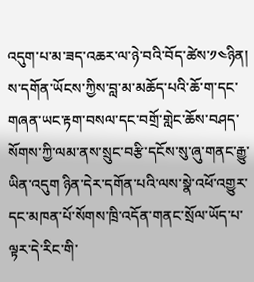འདུག་པ་མ་ཟད་འཆར་ལ་ཉེ་བའི་བོད་ཚེས་༡༤ཉིན། ས་དགོན་ཡོངས་ཀྱིས་བླ་མ་མཆོད་པའི་ཆོ་ག་དང་གཞན་ཡང་རྟག་བསལ་དང་བགྲོ་གླེང་ཆོས་བཤད་སོགས་ཀྱི་ལམ་ནས་སྲུང་བརྩི་དངོས་སུ་ཞུ་གནང་རྒྱུ་ཡིན་འདུག ཉིན་དེར་དགོན་པའི་ལས་སྣེ་འཕོ་འགྱུར་དང་མཁན་པོ་སོགས་ཁྲི་འདོན་གནང་སྲོལ་ཡོད་པ་ལྟར་དེ་རིང་གི་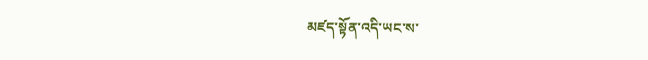མཛད་སྟོན་འདི་ཡང་ས་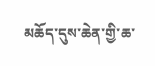མཆོད་དུས་ཆེན་གྱི་ཆ་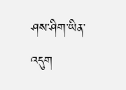ཤས་ཤིག་ཡིན་འདུག